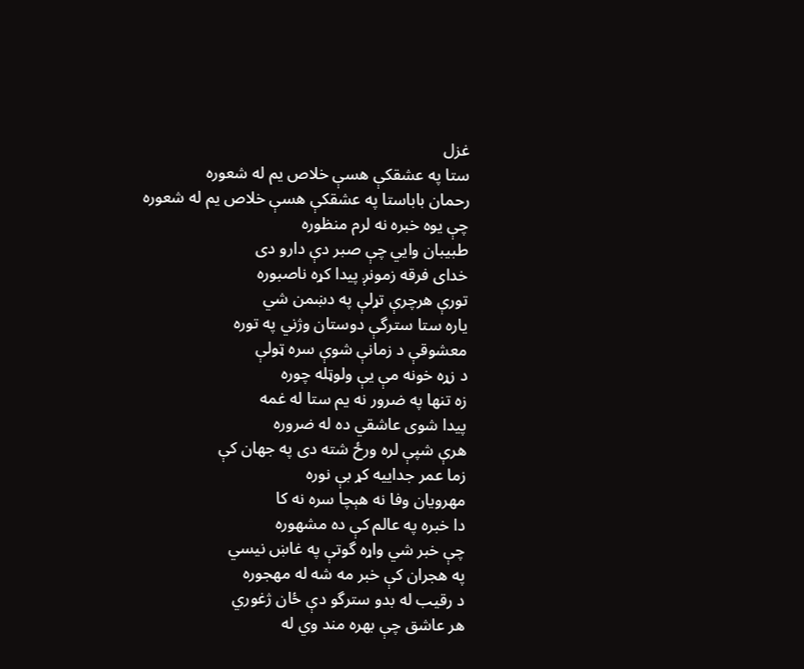غزل
ستا په عشقکې هسې خلاص يم له شعوره
رحمان باباستا په عشقکې هسې خلاص يم له شعوره
چې يوه خبره نه لرم منظوره
طبيبان وايي چې صبر دې دارو دی
خدای فرقه زمونږ پيدا کړه ناصبوره
تورې هرچرې تړلې په دښمن شي
ياره ستا سترگې دوستان وژني په توره
معشوقې د زمانې شوې سره ټولې
د زړه خونه مې يې ولوټله چوره
زه تنها په ضرور نه يم ستا له غمه
پيدا شوی عاشقي ده له ضروره
هرې شپې لره ورځ شته دی په جهان کې
زما عمر جداييه کړ بې نوره
مهرويان وفا نه هېچا سره نه کا
دا خبره په عالم کې ده مشهوره
چې خبر شي واړه گوتې په غاښ نيسي
په هجران کې خبر مه شه له مهجوره
د رقيب له بدو سترگو دې ځان ژغوري
هر عاشق چې بهره مند وي له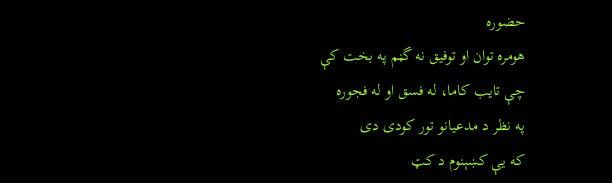حضوره
هومره توان او توفيق نه گڼم په بخت کې
چې تايب کاما، له فسق او له فجوره
په نظر د مدعيانو تور کودی دی
که يې کښېنوم د کټ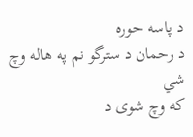د پاسه حوره
د رحمان د سترگو نم په هاله وچ شي
که وچ شوی د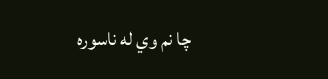چا نم وي له ناسوره